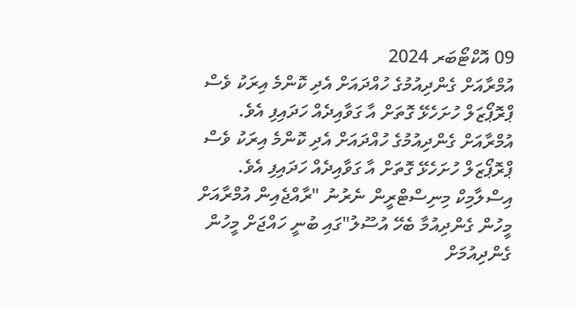09 އޮކްޓޯބަރ 2024
އުމްރާއަށް ގެންދިއުމުގެ ހުއްދައަށް އެދި ކޮންމެ އިރަކު ވެސް ޕްރޮޕޯޒަލް ހުށަހެޅޭ ގޮތަށް އާ ގަވާއިދެއް ހަދައިފި އެވެ.
އުމްރާއަށް ގެންދިއުމުގެ ހުއްދައަށް އެދި ކޮންމެ އިރަކު ވެސް ޕްރޮޕޯޒަލް ހުށަހެޅޭ ގޮތަށް އާ ގަވާއިދެއް ހަދައިފި އެވެ.
އިސްލާމިކް މިނިސްޓްރީން ނެރުނު "ރާއްޖެއިން އުމްރާއަށް މީހުން ގެންދިއުމާ ބެހޭ އުސޫލު"ގައި ބުނީ ހައްޖަށް މީހުން ގެންދިއުމަށް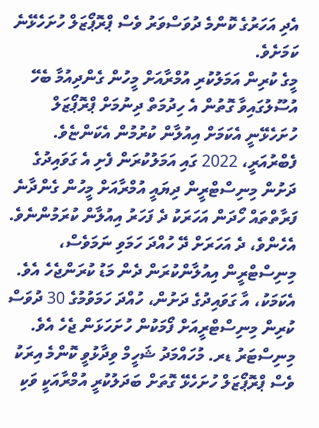އެދި އަހަރުގެ ކޮންމެ ދުވަސްވަރު ވެސް ޕްރޮޕޯޒަލް ހުށަހެޅޭނެ ކަމަށެވެ.
މީގެ ކުރިން އަމަލުކުރި އުމްރާއަށް މީހުން ގެންދިއުމާ ބެހޭ އުސޫލުގައިވާ ގޮތުން އެ ހިދުމަތް ދިނުމަށް ޕްރޮޕޯޒަލް ހުށަހެޅޭނީ އެކަމަށް އިއުލާން ކުރުމުން އެކަންޏެވެ. ފެބްރުއަރީ، 2022 ގައި އަމަލުކުރަން ފެށި އެ ގަވައިދުގެ ދަށުން މިނިސްޓްރީން ދިޔައީ އުމްރާއަށް މީހުން ގެންދާނެ ފަރާތްތައް ހޯދަން އަހަރަކު ދެ ފަހަރު އިއުލާން ކުރަމުންނެވެ.
އެހެންވެ، ދެ އަހަރަށް ދޭ ހުއްދަ ހަމަވި ނަމަވެސް، މިނިސްޓްރީން އިއުލާންކުރަން ދެން މަޑު ކުރަންޖެހެ އެވެ. އެކަމަކު، އާ ގަވައިދުގެ ދަށުން، ހުއްދަ ހަމަވުމުގެ 30 ދުވަސް ކުރިން މިނިސްޓްރީއަށް ފޯމަކުން ހުށަހަޅަން ޖެހެ އެވެ.
މިނިސްޓަރު ޑރ. މުހައްމަދު ޝަހީމް ވިދާޅުވީ ކޮންމެ އިރަކު ވެސް ޕްރޮޕޯޒަލް ހުށަހެޅޭ ގޮތަށް ބަދަލުކުރީ އުމްރާއަކީ ވަކި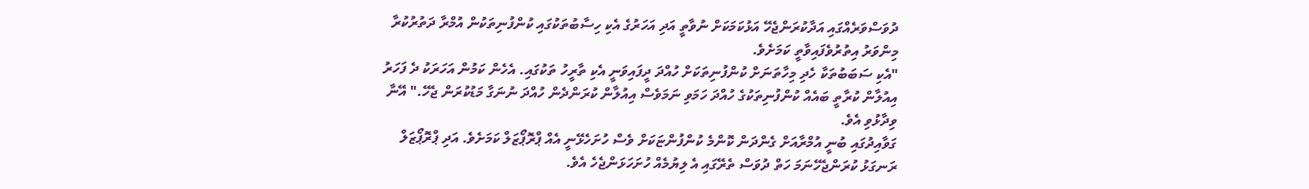ދުވަސްވަރެއްގައި އަދާކުރަންޖެހޭ އަޅުކަމަކަށް ނުވާތީ އަދި އަހަރުގެ އެކި ހިސާބުތަކުގައި ކުންފުނިތަކުން އުމްރާ ދަތުރުކުރާ މިންވަރު އިތުރުވެފައިވާތީ ކަމަށެވެ.
"އެކި ސަބަބުތަކާ ހެދި މިހާތަނަށް ކުންފުނިތަކަށް ހުއްދަ ދީފައިވަނީ އެކި ތާރީހު ތަކުގައި. އެހެން ކަމުން އަހަރަކު ދެ ފަހަރު އިއުލާން ކުރާތީ ބައެއް ކުންފުނިތަކުގެ ހުއްދަ ހަމަވި ނަމަވެސް އިއުލާން ކުރަންދެން ހުއްދަ ނުނަގާ މަޑުކުރަން ޖެހޭ." އޭނާ ވިދާޅުވި އެވެ.
ގަވާއިދުގައި ބުނީ އުމްރާއަށް ގެންދަން ކޮންމެ ކުންފުންޏަކަށް ވެސް ހުށަހެޅޭނީ އެއް ޕްރޮޕޯޒަލް ކަމަށެވެ. އަދި ޕްރޮޕޯޒަލް ރަނގަޅު ކުރަންޖެހޭނަމަ ހަތް ދުވަސް ތެރޭގައި އެ ލިޔުމެއް ހުށަހަޅަންޖެހެ އެވެ.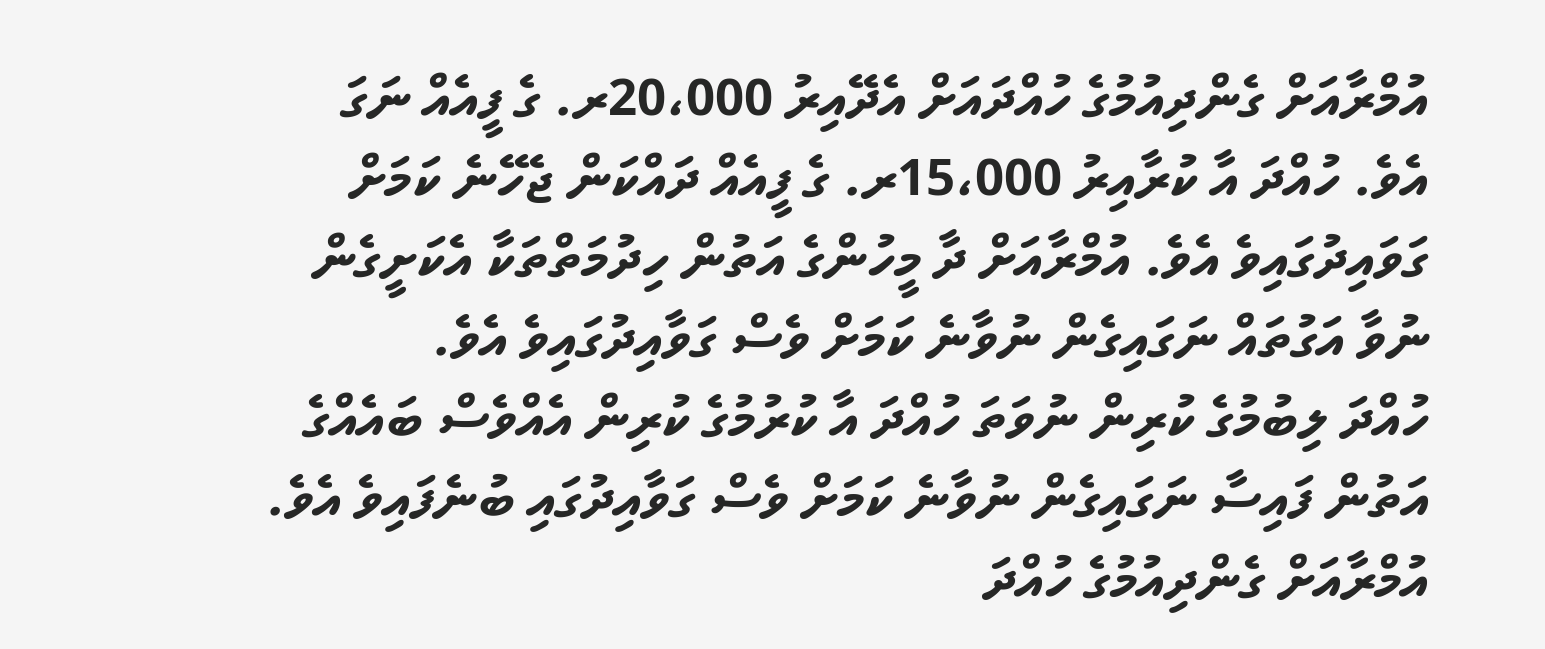އުމްރާއަށް ގެންދިއުމުގެ ހުއްދައަށް އެދޭއިރު 20،000ރ. ގެ ފީއެއް ނަގަ އެވެ. ހުއްދަ އާ ކުރާއިރު 15،000ރ. ގެ ފީއެއް ދައްކަން ޖެހޭނެ ކަމަށް ގަވައިދުގައިވެ އެވެ. އުމްރާއަށް ދާ މީހުންގެ އަތުން ހިދުމަތްތަކާ އެކަށީގެން ނުވާ އަގުތައް ނަގައިގެން ނުވާނެ ކަމަށް ވެސް ގަވާއިދުގައިވެ އެވެ.
ހުއްދަ ލިބުމުގެ ކުރިން ނުވަތަ ހުއްދަ އާ ކުރުމުގެ ކުރިން އެއްވެސް ބައެއްގެ އަތުން ފައިސާ ނަގައިގެން ނުވާނެ ކަމަށް ވެސް ގަވާއިދުގައި ބުނެފައިވެ އެވެ. އުމްރާއަށް ގެންދިއުމުގެ ހުއްދަ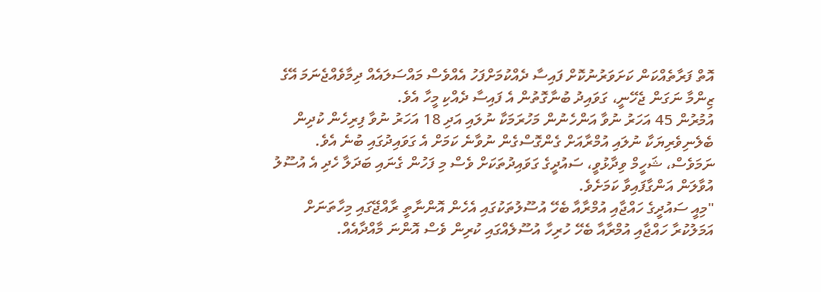އޮތް ފަރާތެއްކަން ކަށަވަރުނުކޮށް ފައިސާ ދެއްކުމަށްފަހު އެއްވެސް މައްސަލައެއް ދިމާވެއްޖެނަމަ އޭގެ ޒިންމާ ނަގަން ޖެހޭނީ، ގަވައިދު ބުނާގޮތުން އެ ފައިސާ ދެއްކި މީހާ އެވެ.
އުމުރުން 45 އަހަރު ނުވާ އަންހެނުން މަހުރަމަކާ ނުލައި އަދި 18 އަހަރު ނުވާ ފިރިހެން ކުދިން ބެލެނިވެރިޔަކާ ނުލައި އުމްރާއަށް ގެންގޮސްގެން ނުވާނެ ކަމަށް އެ ގަވައިދުގައި ބުނެ އެވެ. ނަމަވެސް، ޝަހީމް ވިދާޅުވީ، ސައުދީގެ ގަވައިދުތަކަށް ވެސް މި ފަހުން ގެނައި ބަދަލާ ހެދި އެ އުސޫލު އުވާލަން އަންގާފައިވާ ކަމަށެވެ.
"މިއީ ސައުދީގެ ހައްޖާއި އުމްރާއާ ބެހޭ އުސޫލުތަކުގައި އެހެން އޮންނާތީ ރާއްޖޭގައި މިހާތަނަށް އަމަލުކުރާ ހައްޖާއި އުމްރާއާ ބެހޭ ހުރިހާ އުސޫލެއްގައި ކުރިން ވެސް އޮންނަ މާއްދާއެއް.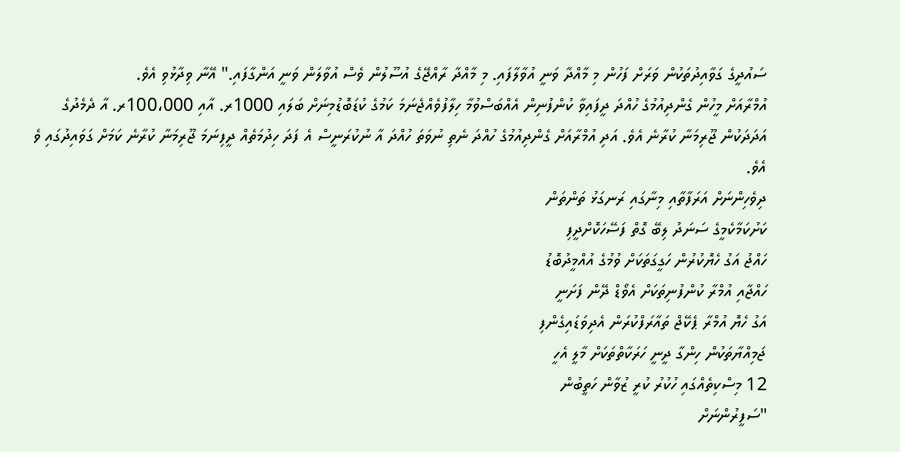ސައުދީގެ ގަވާއިދުތަކުން ވަރަށް ފަހުން މި މާއްދާ ވަނީ އުވާލާފައި. މި މާއްދާ ރާއްޖޭގެ އުސޫލުން ވެސް އުވާލަން ވަނީ އަންގާފައި." އޭނާ ވިދާޅުވި އެވެ.
އުމްރާއަށް މީހުން ގެންދިއުމުގެ ހުއްދަ ދީފައިވާ ކުންފުނިން އެއްބަސްވުމާ ހިލާފުވެއްޖެނަމަ ކަމުގެ ކުޑަބޮޑުމިނަށް ބަލައި 1000ރ. އާއި 100،000ރ. އާ ދެމެދުގެ އަދަދަކުން ޖޫރިމަނާ ކުރާނެ އެވެ. އަދި އުމްރާއަށް ގެންދިއުމުގެ ހުއްދަ ނެތި ނުވަތަ ހުއްދަ އާ ނުކުރަނީސް އެ ފަދަ ހިދުމަތެއް ދީފިނަމަ ޖޫރިމަނާ ކުރާނެ ކަމަށް ގަވައިދުގައި ވެ އެވެ.
ދިވެހިންނަށް އަރަފާތާއި މިނާގައި ރަނގަޅު ތަންތަން
ކަށުކަމާކެމީގެ ސަނަދު ލިބޭ ގޮތް ފަސޭހަކޮށްދީފި
ހައްޖު އަގު ހެޔޮކުރުން ހަގީގަތަކަށް ވުމުގެ އުއްމީދުބޮޑު
ހައްޖާއި އުމްރާ ކުންފުނިތަކަށް އެވޯޑް ދޭން ފަށަނީ
އަގު ހެޔޮ އުމްރާ ޕެކޭޖް ތައާރަފްކުރަން އެދިވަޑައިގެންފި
ޖަމިއްޔާތަކުން ހިންގާ ދީނީ ހަރަކާތްތަކަށް މާލީ އެހީ
12 މިސްކިތެއްގައި ހުކުރު ކުރީ ޒުވާން ހަތީބުން
"ސަފީރުންނަށް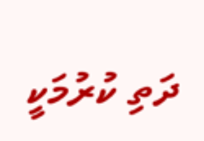ދަތި ކުރުމަކީ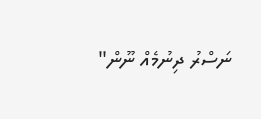ނަސްރު ދިނުމެއް ނޫން"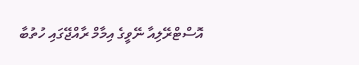އޮސްޓްރޭލިއާ ނޭވީގެ އިމާމް ރާއްޖޭގައި ހުތުބާ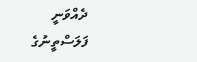ދެއްވަނީ
ފަލަސްތީނުގެ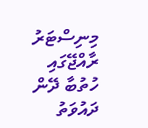މިނިސްޓަރު ރާއްޖޭގައި ހުތުބާ ދޭން ދައުވަތު